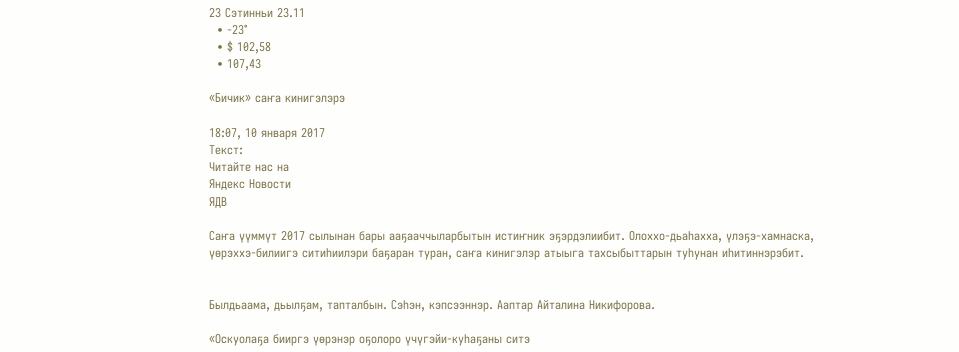23 Сэтинньи 23.11
  • -23°
  • $ 102,58
  • 107,43

«Бичик» саҥа кинигэлэрэ

18:07, 10 января 2017
Текст:
Читайте нас на
Яндекс Новости
ЯДВ

Саҥа үүммүт 2017 сылынан бары ааҕааччыларбытын истиҥник эҕэрдэлиибит. Олоххо-дьаһахха, үлэҕэ-хамнаска, үөрэххэ-билиигэ ситиһиилэри баҕаран туран, саҥа кинигэлэр атыыга тахсыбыттарын туһунан иһитиннэрэбит.


Былдьаама, дьылҕам, тапталбын. Сэһэн, кэпсээннэр. Ааптар Айталина Никифорова.

«Оскуолаҕа бииргэ үөрэнэр оҕолоро үчүгэйи-куһаҕаны ситэ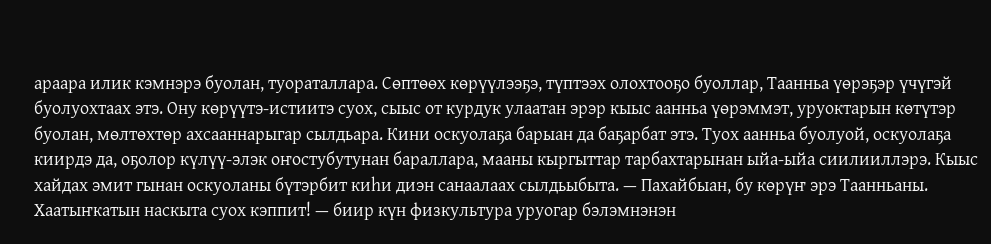араара илик кэмнэрэ буолан, туораталлара. Сөптөөх көрүүлээҕэ, түптээх олохтооҕо буоллар, Таанньа үөрэҕэр үчүгэй буолуохтаах этэ. Ону көрүүтэ-истиитэ суох, сыыс от курдук улаатан эрэр кыыс аанньа үөрэммэт, уруоктарын көтүтэр буолан, мөлтөхтөр ахсааннарыгар сылдьара. Кини оскуолаҕа барыан да баҕарбат этэ. Туох аанньа буолуой, оскуолаҕа киирдэ да, оҕолор күлүү-элэк оҥостубутунан бараллара, мааны кыргыттар тарбахтарынан ыйа-ыйа сиилииллэрэ. Кыыс хайдах эмит гынан оскуоланы бүтэрбит киһи диэн санаалаах сылдьыбыта. — Пахайбыан, бу көрүҥ эрэ Таанньаны. Хаатыҥкатын наскыта суох кэппит! — биир күн физкультура уруогар бэлэмнэнэн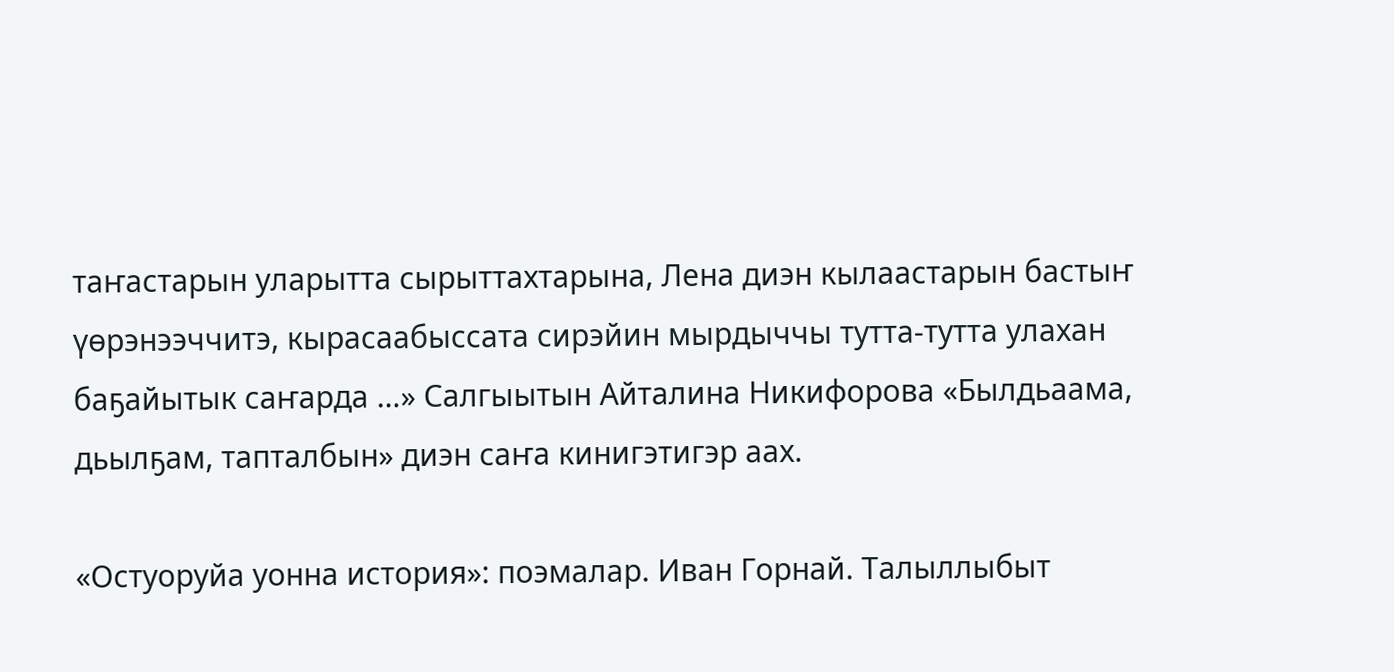таҥастарын уларытта сырыттахтарына, Лена диэн кылаастарын бастыҥ үөрэнээччитэ, кырасаабыссата сирэйин мырдыччы тутта-тутта улахан баҕайытык саҥарда …» Салгыытын Айталина Никифорова «Былдьаама, дьылҕам, тапталбын» диэн саҥа кинигэтигэр аах.

«Остуоруйа уонна история»: поэмалар. Иван Горнай. Талыллыбыт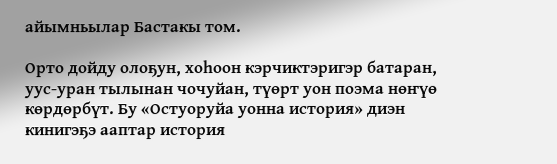айымньылар Бастакы том.

Орто дойду олоҕун, хоһоон кэрчиктэригэр батаран, уус-уран тылынан чочуйан, түөрт уон поэма нөҥүө көрдөрбүт. Бу «Остуоруйа уонна история» диэн кинигэҕэ ааптар история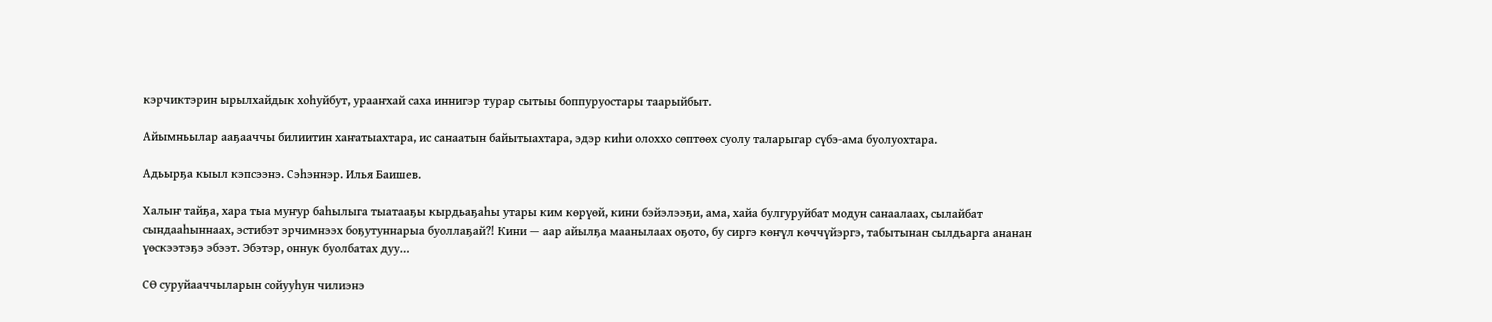кэрчиктэрин ырылхайдык хоһуйбут, урааҥхай саха иннигэр турар сытыы боппуруостары таарыйбыт.

Айымньылар ааҕааччы билиитин хаҥатыахтара, ис санаатын байытыахтара, эдэр киһи олоххо сөптөөх суолу таларыгар сүбэ-ама буолуохтара.

Адьырҕа кыыл кэпсээнэ. Сэһэннэр. Илья Баишев.

Халыҥ тайҕа, хара тыа муҥур баһылыга тыатааҕы кырдьаҕаһы утары ким көрүөй, кини бэйэлээҕи, ама, хайа булгуруйбат модун санаалаах, сылайбат сындааһыннаах, эстибэт эрчимнээх боҕутуннарыа буоллаҕай?! Кини — аар айылҕа маанылаах оҕото, бу сиргэ көҥүл көччүйэргэ, табытынан сылдьарга ананан үөскээтэҕэ эбээт. Эбэтэр, оннук буолбатах дуу…

СӨ суруйааччыларын сойууһун чилиэнэ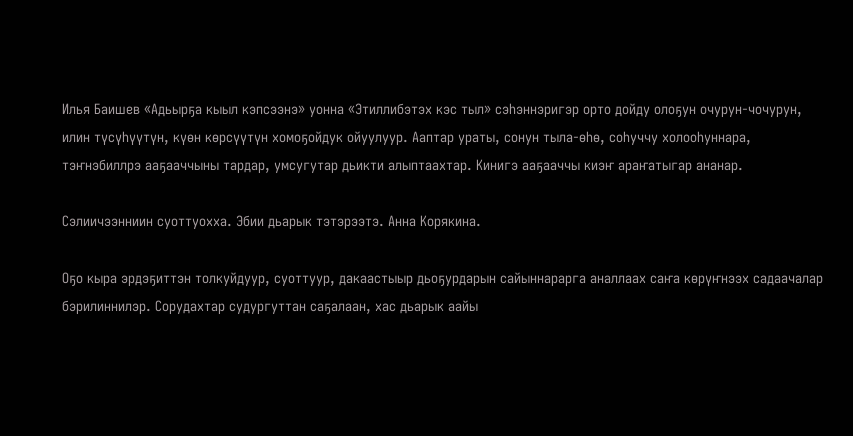Илья Баишев «Адьырҕа кыыл кэпсээнэ» уонна «Этиллибэтэх кэс тыл» сэһэннэригэр орто дойду олоҕун очурун-чочурун, илин түсүһүүтүн, күөн көрсүүтүн хомоҕойдук ойуулуур. Ааптар ураты, сонун тыла-өһө, соһуччу холооһуннара, тэҥнэбиллрэ ааҕааччыны тардар, умсугутар дьикти алыптаахтар. Кинигэ ааҕааччы киэҥ араҥатыгар ананар.

Сэлиичээнниин суоттуохха. Эбии дьарык тэтэрээтэ. Анна Корякина.

Оҕо кыра эрдэҕиттэн толкуйдуур, суоттуур, дакаастыыр дьоҕурдарын сайыннарарга аналлаах саҥа көрүҥнээх садаачалар бэрилиннилэр. Сорудахтар судургуттан саҕалаан, хас дьарык аайы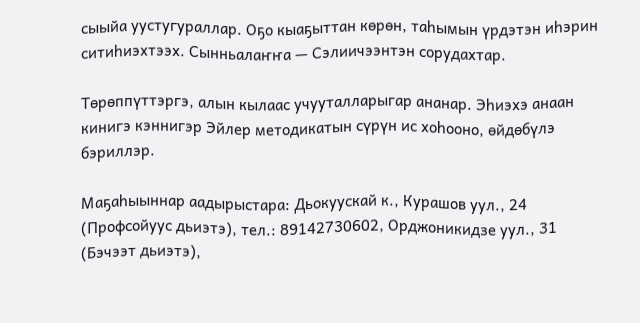сыыйа уустугураллар. Оҕо кыаҕыттан көрөн, таһымын үрдэтэн иһэрин ситиһиэхтээх. Сынньалаҥҥа — Сэлиичээнтэн сорудахтар.

Төрөппүттэргэ, алын кылаас учууталларыгар ананар. Эһиэхэ анаан кинигэ кэннигэр Эйлер методикатын сүрүн ис хоһооно, өйдөбүлэ бэриллэр.

Маҕаһыыннар аадырыстара: Дьокуускай к., Курашов уул., 24 (Профсойуус дьиэтэ), тел.: 89142730602, Орджоникидзе уул., 31 (Бэчээт дьиэтэ),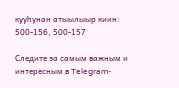кууһунан атыылыыр киин: 500-156, 500-157

Следите за самым важным и интересным в Telegram-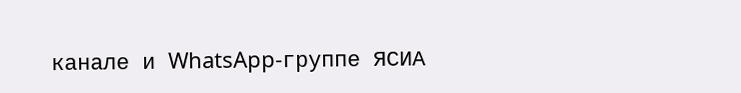канале и WhatsApp-группе ЯСИА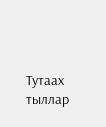Тутаах тыллар